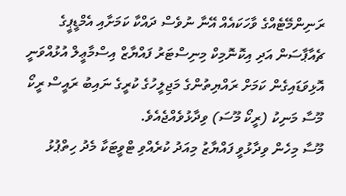ރަނިންމޭޓެއްގެ ވާހަކައެއް އޭނާ ނުވެސް ދައްކާ ކަމަށާއި އެމްޑީޕީގެ ޗެއާޕާސަން އަދި އިކޮނޮމިކް މިނިސްޓަރު ފައްޔާޒް އިސްމާޢީލް އުޅުއްވަނީ އޮޅިވަޑައިގެން ކަމަށް ރައްޔިތުންގެ މަޖިލީހުގެ ކުރީގެ ނައިބު ރައީސް ރީކޯ މޫސާ މަނިކު (ރީކޯ މޫސަ) ވިދާޅުވެއްޖެއެވެ.
މޫސާ މިހެން ވިދާޅުވީ ފައްޔާޒު މިއަދު ކުރެއްވި ޓްވީޓަކާ މެދު ހިތްޕުޅު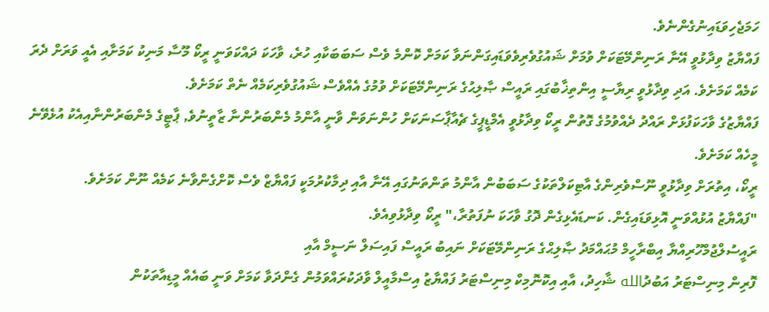ހަމަޖެހިވަޑައިނުގެންނެވެ.
ފައްޔާޒު ވިދާޅުވީ އޭނާ ރަނިންމޭޓަކަށް ވުމަށް ޝައުގުވެރިވެވަޑައިގަންނަވާ ކަމަށް ކޮންމެ ވެސް ސަބަބަކާއި ހުރެ، ވާހަކަ ދައްކަވަނީ ރީކޯ މޫސާ މަނިކު ކަމަށާއި އެއީ ވަރަށް ދެރަ ކަމެއް ކަމަށެވެ. އަދި ވިދާޅުވީ ރިޔާސީ އިންތިޚާބުގައި ރައީސް ޞާލިޙުގެ ރަނިންމޭޓަކަށް ވުމުގެ އެއްވެސް ޝައުގުވެރިކަމެއް ނެތް ކަމަށެވެ.
ފައްޔާޒުގެ ވާހަކަފުޅަށް ރައްދު ދެއްވުމުގެ ގޮތުން ރީކޯ ވިދާޅުވީ އެމްޑީޕީގެ ޗެއާޕާސަނަކަށް ހުންނަވަން ވާނީ އާންމު މެންބަރުންނާ ޒާތީނުވެ, ޕާޓީގެ މެންބަރުންނާއިއެކު އުޅެވޭނެ މީހެއް ކަމަށެވެ.
ރީކޯ، އިތުރަށް ވިދާޅުވީ ނޫސްވެރިންގެ އާޓިކަލްތަކުގެ ސަބަބުން އާންމު ތަންތަނުގައި އޭނާ އާއި ދިމާކުރުމަކީ ފައްޔާޒް ވެސް ކޮށްގެންވާނެ ކަމެއް ނޫން ކަމަށެވެ.
"ފައްޔާޒު އުޅުއްވަނީ އޮޅިވަޑައިގެން. ކަނޑައެޅިގެން ދޮގު ވާހަކަ ނުފަތުރާ،" ރީކޯ ވިދާޅުވިއެވެ.
ރައީސުލްޖުމްހޫރިއްޔާ އިބްރާހީމް މުޙައްމަދު ޞާލިޙްގެ ރަނިންމޭޓަކަށް ނައިބު ރައީސް ފައިސަލް ނަސީމް އާއި
ފޮރިން މިނިސްޓަރު އަބުދުالله ޝާހިދު، އާއި އިކޮނޮމިކް މިނިސްޓަރު ފައްޔާޒު އިސްމާއީލް ވާދަކުރައްވަމުން ގެންދަވާ ކަމަށް ވަނީ ބައެއް މީޑިއާތަކުން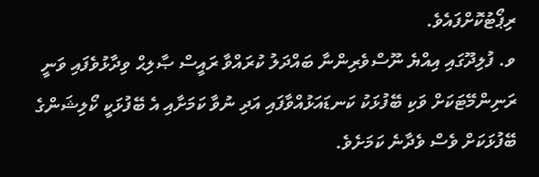ރިޕޯޓުކޮށްފައެވެ.
ވ. ފުލިދޫގައި އިއްޔެ ނޫސްވެރިންނާ ބައްދަލު ކުރައްވާ ރައީސް ޞާލިޙް ވިދާޅުވެފައި ވަނީ ރަނިންމޭޓަކަށް ވަކި ބޭފުޅަކު ކަނޑައަޅުއްވާފައި އަދި ނުވާ ކަމަށާއި އެ ބޭފުޅަކީ ކޯލިޝަންގެ ބޭފުޅަކަށް ވެސް ވެދާނެ ކަމަށެވެ.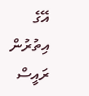އޭގެ އިތުރުން ރައީސް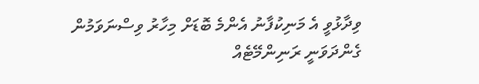ވިދާޅުވީ އެ މަނިކުފާނު އެންމެ ބޮޑަށް މިހާރު ވިސްނަވަމުން ގެންދަވަނީ ރަނިންމޭޓެއް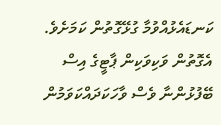ކަނޑައެޅުއްވުމާ ގުޅޭގޮތުން ކަމަށެވެ. އެގޮތުން ވަކިވަކިން ޕާޓީގެ އިސް ބޭފުޅުންނާ ވެސް ވާހަކަދައްކަވަމުން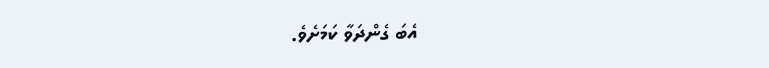އެބަ ގެންދަވާ ކަމަށެވެ.